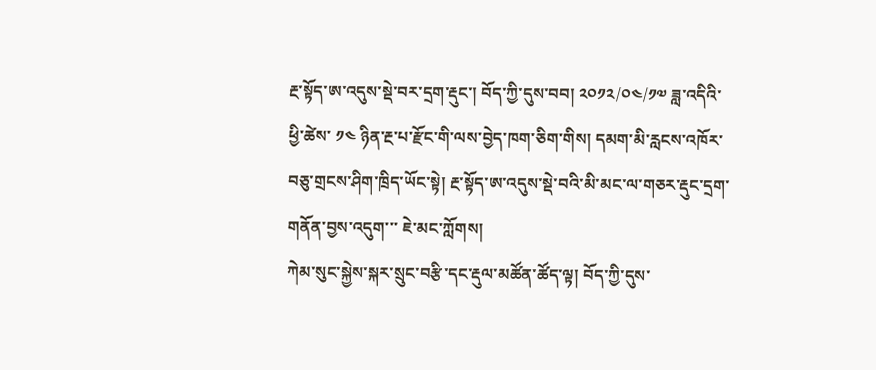རྔ་སྟོད་ཨ་འདུས་སྡེ་བར་དྲག་རྡུང་། བོད་ཀྱི་དུས་བབ། ༢༠༡༢/༠༤/༡༧ ཟླ་འདིའི་ཕྱི་ཚེས་ ༡༤ ཉིན་རྔ་པ་རྫོང་གི་ལས་བྱེད་ཁག་ཅིག་གིས། དམག་མི་རླངས་འཁོར་བཅུ་གྲངས་ཤིག་ཁྲིད་ཡོང་སྟེ། རྔ་སྟོད་ཨ་འདུས་སྡེ་བའི་མི་མང་ལ་གཅར་རྡུང་དྲག་གནོན་བྱས་འདུག་་་ ཇེ་མང་ཀློགས།
ཀེམ་སུང་སྐྱེས་སྐར་སྲུང་བརྩི་དང་རྡུལ་མཚོན་ཚོད་ལྟ། བོད་ཀྱི་དུས་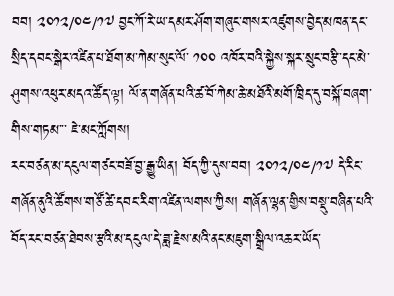བབ། ༢༠༡༢/༠༤/༡༧ བྱང་ཀོ་རེ་ཡ་དམར་ཤོག་གཞུང་གསར་འཛུགས་བྱེད་མཁན་དང་སྲིད་དབང་སྒེར་འཛིན་པ་ཐོག་མ་ཀེམ་སུང་ལོ་ ༡༠༠ འཁོར་བའི་སྐྱེས་སྐར་སྲུང་བརྩི་དང་མེ་ཤུགས་འཕུར་མདའ་ཚོད་ལྟ། ལོ་ན་གཞོན་པའི་ཚ་བོ་ཀེམ་ཆེ་མཐོའི་མགོ་ཁྲིད་དུ་བསྐོ་བཞག་གིས་གཏམ་་་ ཇེ་མང་ཀློགས།
རང་བཙན་མ་དངུལ་གཙང་བཟོ་བྱ་རྒྱུ་ཡིན། བོད་ཀྱི་དུས་བབ། ༢༠༡༢/༠༤/༡༧ དེ་རིང་གཞོན་ནུའི་ཚོགས་གཙོ་ཚེ་དབང་རིག་འཛིན་ལགས་ཀྱིས། གཞོན་ལྷན་གྱིས་བསྡུ་བཞིན་པའི་བོད་རང་བཙན་ཐེབས་རྩའི་མ་དངུལ་དེ་ཟླ་རྗེས་མའི་ནང་མཇུག་སྒྲིལ་འཆར་ཡོད་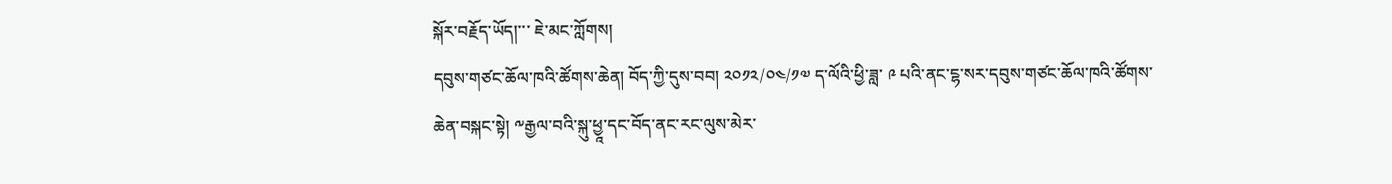སྐོར་བརྗོད་ཡོད།་་་ ཇེ་མང་ཀློགས།
དབུས་གཙང་ཆོལ་ཁའི་ཚོགས་ཆེན། བོད་ཀྱི་དུས་བབ། ༢༠༡༢/༠༤/༡༧ ད་ལོའི་ཕྱི་ཟླ་ ༩ པའི་ནང་ངྷ་སར་དབུས་གཙང་ཆོལ་ཁའི་ཚོགས་ཆེན་བསྐང་སྟེ། ༸རྒྱལ་བའི་སྐུ་ཕྱཱ་དང་བོད་ནང་རང་ལུས་མེར་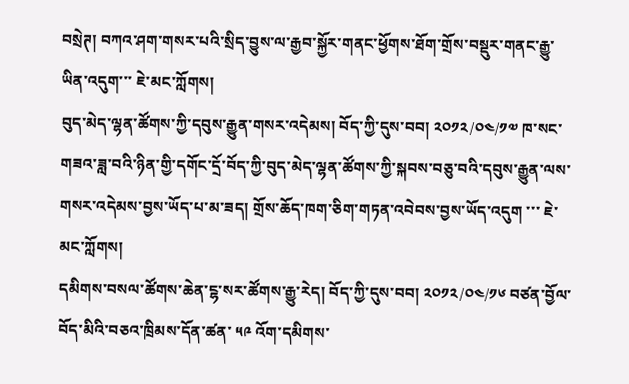བསྲེཊ། བཀའ་ཤག་གསར་པའི་སྲིད་བྱུས་ལ་རྒྱབ་སྐྱོར་གནང་ཕྱོགས་ཐོག་གྲོས་བསྡུར་གནང་རྒྱུ་ཡིན་འདུག་་་ ཇེ་མང་ཀློགས།
བུད་མེད་ལྷན་ཚོགས་ཀྱི་དབུས་རྒྱུན་གསར་འདེམས། བོད་ཀྱི་དུས་བབ། ༢༠༡༢/༠༤/༡༧ ཁ་སང་གཟའ་ཟླ་བའི་ཉིན་གྱི་དགོང་དྲོ་བོད་ཀྱི་བུད་མེད་ལྷན་ཚོགས་ཀྱི་སྐབས་བཅུ་བའི་དབུས་རྒྱུན་ལས་གསར་འདེམས་བྱས་ཡོད་པ་མ་ཟད། གྲོས་ཆོད་ཁག་ཅིག་གཏན་འབེབས་བྱས་ཡོད་འདུག ་་་ ཇེ་མང་ཀློགས།
དམིགས་བསལ་ཚོགས་ཆེན་ངྷ་སར་ཚོགས་རྒྱུ་རེད། བོད་ཀྱི་དུས་བབ། ༢༠༡༢/༠༤/༡༦ བཙན་བྱོལ་བོད་མིའི་བཅའ་ཁྲིམས་དོན་ཚན་ ༥༩ འོག་དམིགས་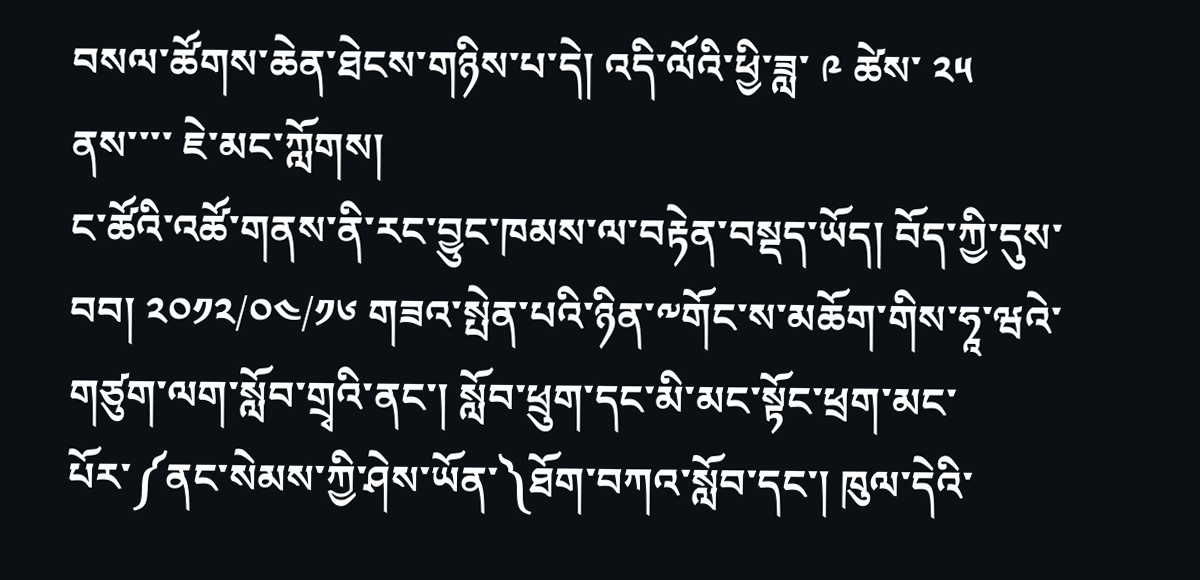བསལ་ཚོགས་ཆེན་ཐེངས་གཉིས་པ་དེ། འདི་ལོའི་ཕྱི་ཟླ་ ༩ ཚེས་ ༢༥ ནས་་་་ ཇེ་མང་ཀློགས།
ང་ཚོའི་འཚོ་གནས་ནི་རང་བྱུང་ཁམས་ལ་བརྟེན་བསྡད་ཡོད། བོད་ཀྱི་དུས་བབ། ༢༠༡༢/༠༤/༡༦ གཟའ་སྤེན་པའི་ཉིན་༸གོང་ས་མཆོག་གིས་ཧཱ་ཝའེ་གཙུག་ལག་སློབ་གྲྭའི་ནང་། སློབ་ཕྲུག་དང་མི་མང་སྟོང་ཕྲག་མང་པོར་༼ནང་སེམས་ཀྱི་ཤེས་ཡོན་༽ཐོག་བཀའ་སློབ་དང་། ཁུལ་དེའི་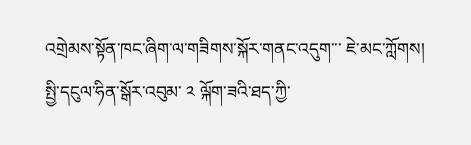འགྲེམས་སྟོན་ཁང་ཞིག་ལ་གཟིགས་སྐོར་གནང་འདུག་་་ ཇེ་མང་ཀློགས།
སྤྱི་དངུལ་ཧིན་སྒོར་འབུམ་ ༢ ལྐོག་ཟའི་ཐད་ཀྱི་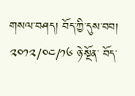གསལ་བཤད། བོད་ཀྱི་དུས་བབ། ༢༠༡༢/༠༤/༡༦ ཉེ་སྔོན་ བོད་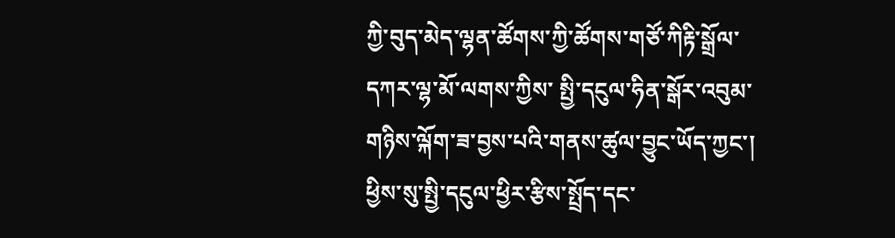ཀྱི་བུད་མེད་ལྷན་ཚོགས་ཀྱི་ཚོགས་གཙོ་ཀིརྟི་སྒྲོལ་དཀར་ལྷ་མོ་ལགས་ཀྱིས་ སྤྱི་དངུལ་ཧིན་སྒོར་འབུམ་གཉིས་ལྐོག་ཟ་བྱས་པའི་གནས་ཚུལ་བྱུང་ཡོད་ཀྱང་། ཕྱིས་སུ་སྤྱི་དངུལ་ཕྱིར་རྩིས་སྤྲོད་དང་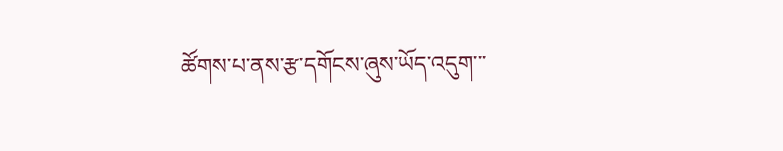ཚོགས་པ་ནས་རྩ་དགོངས་ཞུས་ཡོད་འདུག་་་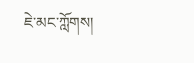ཇེ་མང་ཀློགས།